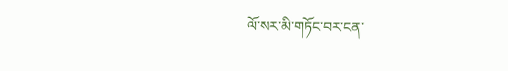ལོ་སར་མི་གཏོང་བར་ངན་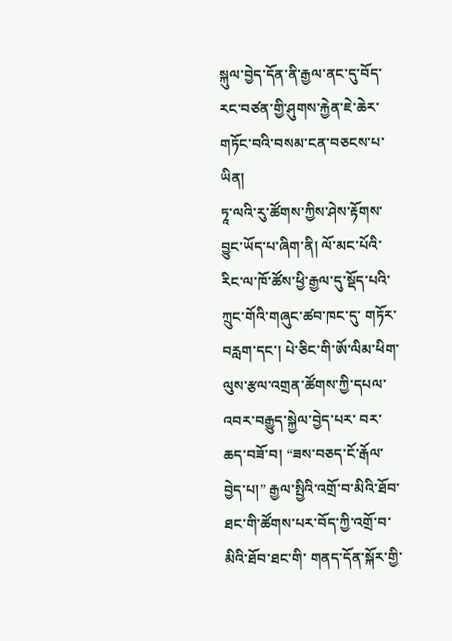སྐུལ་བྱེད་དོན་ནི་རྒྱལ་ནང་དུ་བོད་རང་བཙན་གྱི་ཤུགས་རྐྱེན་ཇེ་ཆེར་གཏོང་བའི་བསམ་ངན་བཅངས་པ་ཡིན།
ཏཱ་ལའི་རུ་ཚོགས་ཀྱིས་ཤེས་རྟོགས་བྱུང་ཡོད་པ་ཞིག་ནི། ལོ་མང་པོའི་རིང་ལ་ཁོ་ཚོས་ཕྱི་རྒྱལ་དུ་སྡོད་པའི་ཀྲུང་གོའི་གཞུང་ཚབ་ཁང་དུ་ གཏོར་བརླག་དང་། པེ་ཅིང་གི་ཨོ་ལིམ་ཕིག་ལུས་རྩལ་འགྲན་ཚོགས་ཀྱི་དཔལ་འབར་བརྒྱུད་སྐྱེལ་བྱེད་པར་ བར་ཆད་བཟོ་བ། “ཟས་བཅད་ངོ་རྒོལ་བྱེད་པ།” རྒྱལ་སྤྱིའི་འགྲོ་བ་མིའི་ཐོབ་ཐང་གི་ཚོགས་པར་བོད་ཀྱི་འགྲོ་བ་མིའི་ཐོབ་ཐང་གི་ གནད་དོན་སྐོར་གྱི་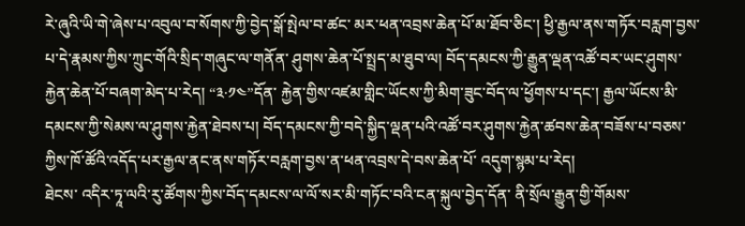རེ་ཞུའི་ཡི་གེ་ཞེས་པ་འབུལ་བ་སོགས་ཀྱི་བྱེད་སྒོ་སྤེལ་བ་ཚང་ མར་ཕན་འབྲས་ཆེན་པོ་མ་ཐོབ་ཅིང་། ཕྱི་རྒྱལ་ནས་གཏོར་བརླག་བྱས་པ་དེ་རྣམས་ཀྱིས་ཀྲུང་གོའི་སྲིད་གཞུང་ལ་གནོན་ ཤུགས་ཆེན་པོ་སྤྲད་མ་ཐུབ་ལ། བོད་དམངས་ཀྱི་རྒྱུན་ལྡན་འཚོ་བར་ཡང་ཤུགས་རྐྱེན་ཆེན་པོ་བཞག་མེད་པ་རེད། “༣·༡༤”དོན་ རྐྱེན་གྱིས་འཛམ་གླིང་ཡོངས་ཀྱི་མིག་ཟུང་བོད་ལ་ཕྱོགས་པ་དང་། རྒྱལ་ཡོངས་མི་དམངས་ཀྱི་སེམས་ལ་ཤུགས་རྐྱེན་ཐེབས་པ། བོད་དམངས་ཀྱི་བདེ་སྐྱིད་ལྡན་པའི་འཚོ་བར་ཤུགས་རྐྱེན་ཚབས་ཆེན་བཟོས་པ་བཅས་ ཀྱིས་ཁོ་ཚོའི་འདོད་པར་རྒྱལ་ནང་ནས་གཏོར་བརླག་བྱས་ན་ཕན་འབྲས་དེ་བས་ཆེན་པོ་ འདུག་སྙམ་པ་རེད།
ཐེངས་ འདིར་ཏཱ་ལའི་རུ་ཚོགས་ཀྱིས་བོད་དམངས་ལ་ལོ་སར་མི་གཏོང་བའི་ངན་སྐུལ་བྱེད་དོན་ ནི་སྲོལ་རྒྱུན་གྱི་གོམས་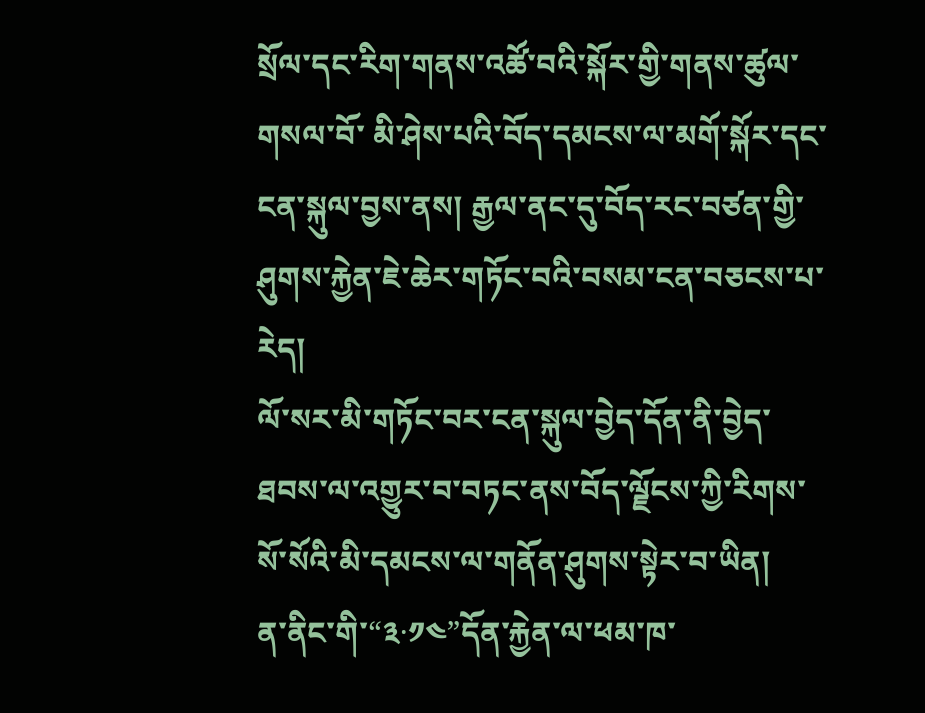སྲོལ་དང་རིག་གནས་འཚོ་བའི་སྐོར་གྱི་གནས་ཚུལ་གསལ་བོ་ མི་ཤེས་པའི་བོད་དམངས་ལ་མགོ་སྐོར་དང་ངན་སྐུལ་བྱས་ནས། རྒྱལ་ནང་དུ་བོད་རང་བཙན་གྱི་ཤུགས་རྐྱེན་ཇེ་ཆེར་གཏོང་བའི་བསམ་ངན་བཅངས་པ་རེད།
ལོ་སར་མི་གཏོང་བར་ངན་སྐུལ་བྱེད་དོན་ནི་བྱེད་ཐབས་ལ་འགྱུར་བ་བཏང་ནས་བོད་ལྗོངས་ཀྱི་རིགས་སོ་སོའི་མི་དམངས་ལ་གནོན་ཤུགས་སྟེར་བ་ཡིན།
ན་ནིང་གི་“༣·༡༤”དོན་རྐྱེན་ལ་ཕམ་ཁ་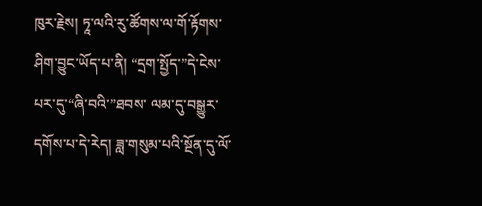ཁུར་རྗེས། ཏཱ་ལའི་རུ་ཚོགས་ལ་གོ་རྟོགས་ཤིག་བྱུང་ཡོད་པ་ནི། “དྲག་སྤྱོད་”དེ་ངེས་པར་དུ་“ཞི་བའི་”ཐབས་ ལམ་དུ་བསྒྱུར་དགོས་པ་དེ་རེད། ཟླ་གསུམ་པའི་སྔོན་དུ་ལོ་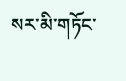སར་མི་གཏོང་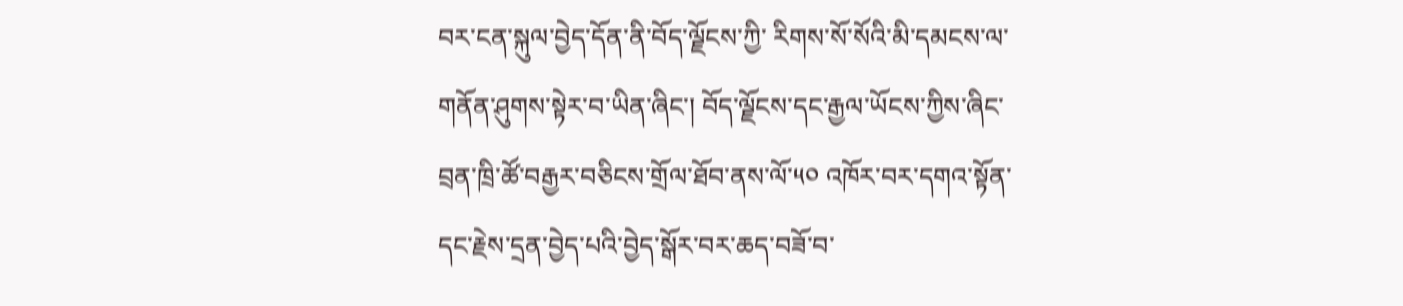བར་ངན་སྐུལ་བྱེད་དོན་ནི་བོད་ལྗོངས་ཀྱི་ རིགས་སོ་སོའི་མི་དམངས་ལ་གནོན་ཤུགས་སྟེར་བ་ཡིན་ཞིང་། བོད་ལྗོངས་དང་རྒྱལ་ཡོངས་ཀྱིས་ཞིང་བྲན་ཁྲི་ཚོ་བརྒྱར་བཅིངས་གྲོལ་ཐོབ་ནས་ལོ་༥༠ འཁོར་བར་དགའ་སྟོན་དང་རྗེས་དྲན་བྱེད་པའི་བྱེད་སྒོར་བར་ཆད་བཟོ་བ་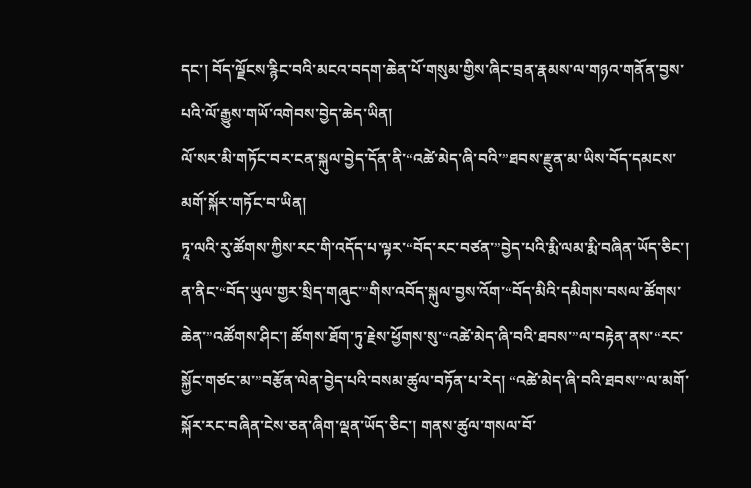དང་། བོད་ལྗོངས་རྙིང་བའི་མངའ་བདག་ཆེན་པོ་གསུམ་གྱིས་ཞིང་བྲན་རྣམས་ལ་གཉའ་གནོན་བྱས་ པའི་ལོ་རྒྱུས་གཡོ་འགེབས་བྱེད་ཆེད་ཡིན།
ལོ་སར་མི་གཏོང་བར་ངན་སྐུལ་བྱེད་དོན་ནི་“འཚེ་མེད་ཞི་བའི་”ཐབས་རྫུན་མ་ཡིས་བོད་དམངས་མགོ་སྐོར་གཏོང་བ་ཡིན།
ཏཱ་ལའི་རུ་ཚོགས་ཀྱིས་རང་གི་འདོད་པ་ལྟར་“བོད་རང་བཙན་”བྱེད་པའི་རྨི་ལམ་རྨི་བཞིན་ཡོད་ཅིང་། ན་ནིང་“བོད་ཡུལ་གྱར་སྲིད་གཞུང་”གིས་འབོད་སྐུལ་བྱས་འོག་“བོད་མིའི་དམིགས་བསལ་ཚོགས་ཆེན་”འཚོགས་ཤིང་། ཚོགས་ཐོག་ཏུ་རྗེས་ཕྱོགས་སུ་“འཚེ་མེད་ཞི་བའི་ཐབས་”ལ་བརྟེན་ནས་“རང་སྐྱོང་གཙང་མ་”བརྩོན་ལེན་བྱེད་པའི་བསམ་ཚུལ་བཏོན་པ་རེད། “འཚེ་མེད་ཞི་བའི་ཐབས་”ལ་མགོ་སྐོར་རང་བཞིན་ངེས་ཅན་ཞིག་ལྡན་ཡོད་ཅིང་། གནས་ཚུལ་གསལ་བོ་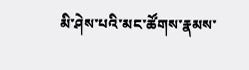མི་ཤེས་པའི་མང་ཚོགས་རྣམས་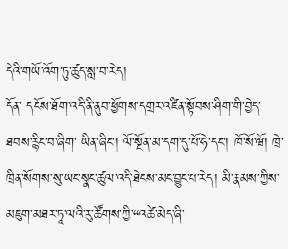དེའི་གཡོ་འོག་ཏུ་ཚུད་སླ་བ་རེད།
དོན་ དངོས་ཐོག་འདི་ནི་ནུབ་ཕྱོགས་དགྲར་འཛིན་སྟོབས་ཤིག་གི་བྱེད་ཐབས་རྙིང་བ་ཞིག་ ཡིན་ཞིང་། ལོ་སྔོན་མ་དག་དུ་པོ་ཧེ་དང་། ཁོ་སོ་ཝོ། ཁྲེ་ཁྲིན་སོགས་སུ་ཡང་སྣང་ཚུལ་འདི་ཐེངས་མང་བྱུང་པ་རེད། མི་རྣམས་ཀྱིས་མཇུག་མཐར་ཏཱ་ལའི་རུ་ཚོགས་ཀྱི་“འཚེ་མེད་ཞི་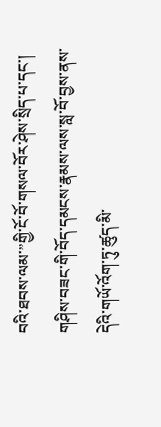བའི་ཐབས་ལམ་”གྱི་ངོ་བོ་གསལ་བོར་ཤེས་སྲིད་པ་དང་། གཤིས་བཟང་གི་བོད་དམངས་རྣམས་ལས་སླ་བོ་བྱས་ནས་དེའི་གཡོ་འོག་ཏུ་ཚུད་མི་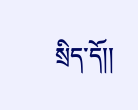སྲིད་དོ།།